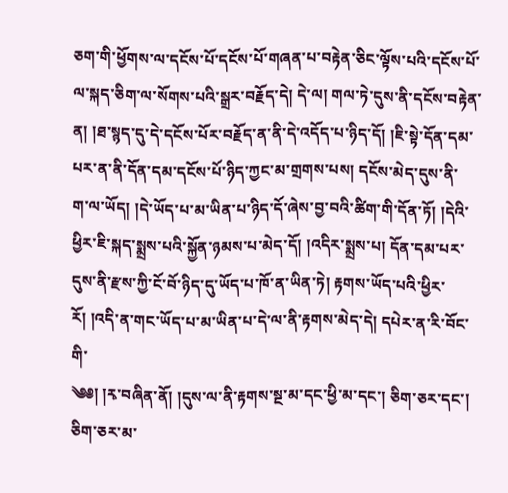ཅག་གི་ཕྱོགས་ལ་དངོས་པོ་དངོས་པོ་གཞན་པ་བརྟེན་ཅིང་ལྟོས་པའི་དངོས་པོ་ལ་སྐད་ཅིག་ལ་སོགས་པའི་སྒྲར་བརྗོད་དེ། དེ་ལ། གལ་ཏེ་དུས་ནི་དངོས་བརྟེན་ན། །ཐ་སྙད་དུ་དེ་དངོས་པོར་བརྗོད་ན་ནི་དེ་འདོད་པ་ཉིད་དོ། །ཇི་སྟེ་དོན་དམ་པར་ན་ནི་དོན་དམ་དངོས་པོ་ཉིད་ཀྱང་མ་གྲགས་པས། དངོས་མེད་དུས་ནི་
ག་ལ་ཡོད། །དེ་ཡོད་པ་མ་ཡིན་པ་ཉིད་དོ་ཞེས་བྱ་བའི་ཚིག་གི་དོན་ཏོ། །དེའི་ཕྱིར་ཇི་སྐད་སྨྲས་པའི་སྐྱོན་ཉམས་པ་མེད་དོ། །འདིར་སྨྲས་པ། དོན་དམ་པར་དུས་ནི་རྫས་ཀྱི་ངོ་བོ་ཉིད་དུ་ཡོད་པ་ཁོ་ན་ཡིན་ཏེ། རྟགས་ཡོད་པའི་ཕྱིར་རོ། །འདི་ན་གང་ཡོད་པ་མ་ཡིན་པ་དེ་ལ་ནི་རྟགས་མེད་དེ། དཔེར་ན་རི་བོང་གི་
༄༅། །རྭ་བཞིན་ནོ། །དུས་ལ་ནི་རྟགས་སྔ་མ་དང་ཕྱི་མ་དང་། ཅིག་ཅར་དང་། ཅིག་ཅར་མ་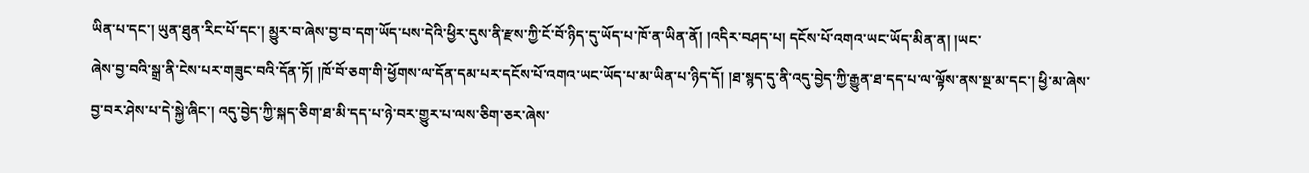ཡིན་པ་དང་། ཡུན་ཐུན་རིང་པོ་དང་། མྱུར་བ་ཞེས་བྱ་བ་དག་ཡོད་པས་དེའི་ཕྱིར་དུས་ནི་རྫས་ཀྱི་ངོ་བོ་ཉིད་དུ་ཡོད་པ་ཁོ་ན་ཡིན་ནོ། །འདིར་བཤད་པ། དངོས་པོ་འགའ་ཡང་ཡོད་མིན་ན། །ཡང་
ཞེས་བྱ་བའི་སྒྲ་ནི་ངེས་པར་གཟུང་བའི་དོན་ཏོ། །ཁོ་བོ་ཅག་གི་ཕྱོགས་ལ་དོན་དམ་པར་དངོས་པོ་འགའ་ཡང་ཡོད་པ་མ་ཡིན་པ་ཉིད་དོ། །ཐ་སྙད་དུ་ནི་འདུ་བྱེད་ཀྱི་རྒྱུན་ཐ་དད་པ་ལ་ལྟོས་ནས་སྔ་མ་དང་། ཕྱི་མ་ཞེས་བྱ་བར་ཤེས་པ་དེ་སྐྱེ་ཞིང་། འདུ་བྱེད་ཀྱི་སྐད་ཅིག་ཐ་མི་དད་པ་ཉེ་བར་གྱུར་པ་ལས་ཅིག་ཅར་ཞེས་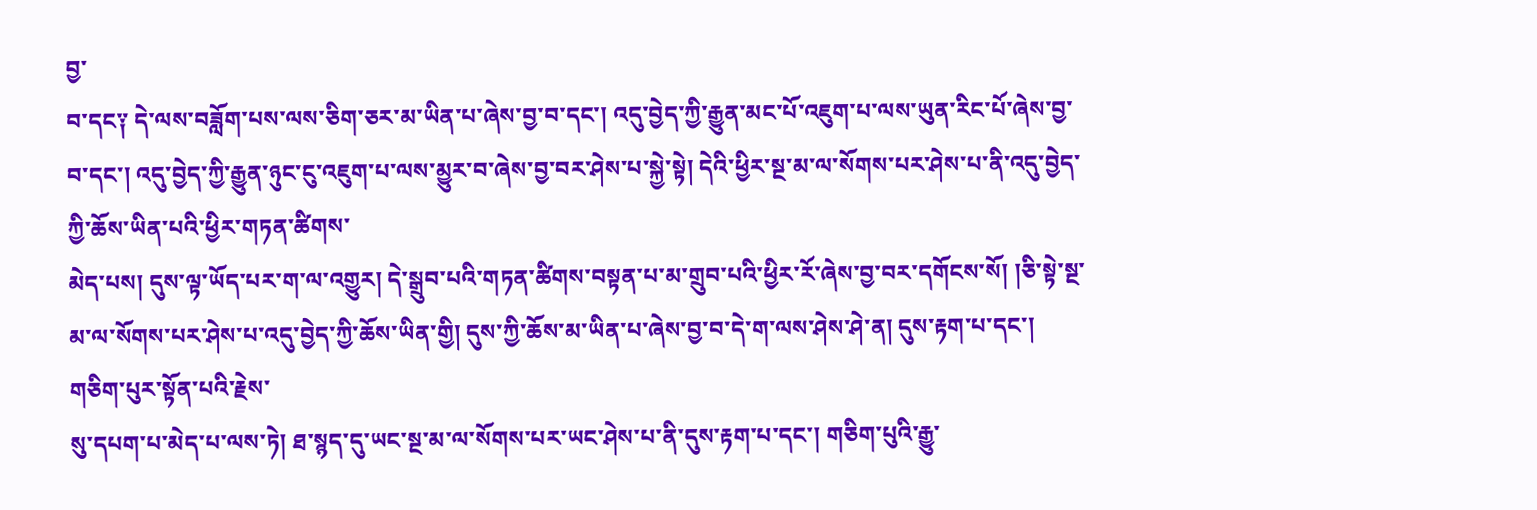བྱ་
བ་དང༑ དེ་ལས་བཟློག་པས་ལས་ཅིག་ཅར་མ་ཡིན་པ་ཞེས་བྱ་བ་དང་། འདུ་བྱེད་ཀྱི་རྒྱུན་མང་པོ་འཇུག་པ་ལས་ཡུན་རིང་པོ་ཞེས་བྱ་བ་དང་། འདུ་བྱེད་ཀྱི་རྒྱུན་ཉུང་ངུ་འཇུག་པ་ལས་མྱུར་བ་ཞེས་བྱ་བར་ཤེས་པ་སྐྱེ་སྟེ། དེའི་ཕྱིར་སྔ་མ་ལ་སོགས་པར་ཤེས་པ་ནི་འདུ་བྱེད་ཀྱི་ཆོས་ཡིན་པའི་ཕྱིར་གཏན་ཚིགས་
མེད་པས། དུས་ལྟ་ཡོད་པར་ག་ལ་འགྱུར། དེ་སྒྲུབ་པའི་གཏན་ཚིགས་བསྟན་པ་མ་གྲུབ་པའི་ཕྱིར་རོ་ཞེས་བྱ་བར་དགོངས་སོ། །ཅི་སྟེ་སྔ་མ་ལ་སོགས་པར་ཤེས་པ་འདུ་བྱེད་ཀྱི་ཆོས་ཡིན་གྱི། དུས་ཀྱི་ཆོས་མ་ཡིན་པ་ཞེས་བྱ་བ་དེ་ག་ལས་ཤེས་ཤེ་ན། དུས་རྟག་པ་དང་། གཅིག་པུར་སྟོན་པའི་རྗེས་
སུ་དཔག་པ་མེད་པ་ལས་ཏེ། ཐ་སྙད་དུ་ཡང་སྔ་མ་ལ་སོགས་པར་ཡང་ཤེས་པ་ནི་དུས་རྟག་པ་དང་། གཅིག་པུའི་རྒྱུ་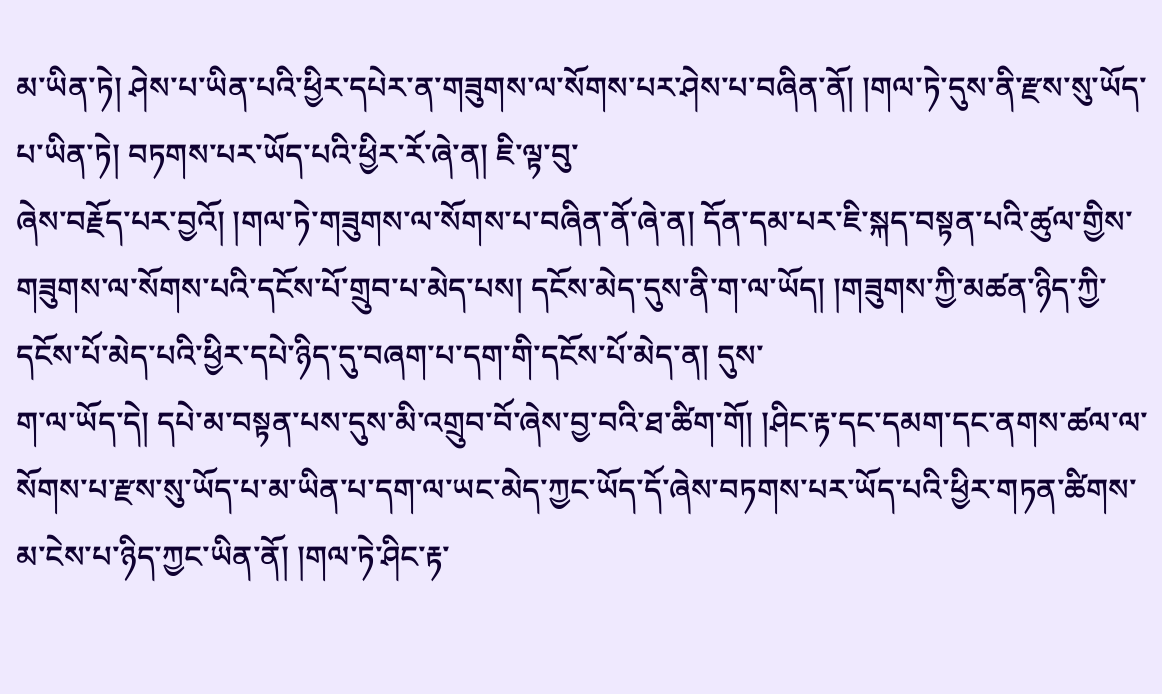མ་ཡིན་ཏེ། ཤེས་པ་ཡིན་པའི་ཕྱིར་དཔེར་ན་གཟུགས་ལ་སོགས་པར་ཤེས་པ་བཞིན་ནོ། །གལ་ཏེ་དུས་ནི་རྫས་སུ་ཡོད་པ་ཡིན་ཏེ། བཏགས་པར་ཡོད་པའི་ཕྱིར་རོ་ཞེ་ན། ཇི་ལྟ་བུ་
ཞེས་བརྗོད་པར་བྱའོ། །གལ་ཏེ་གཟུགས་ལ་སོགས་པ་བཞིན་ནོ་ཞེ་ན། དོན་དམ་པར་ཇི་སྐད་བསྟན་པའི་ཚུལ་གྱིས་གཟུགས་ལ་སོགས་པའི་དངོས་པོ་གྲུབ་པ་མེད་པས། དངོས་མེད་དུས་ནི་ག་ལ་ཡོད། །གཟུགས་ཀྱི་མཚན་ཉིད་ཀྱི་དངོས་པོ་མེད་པའི་ཕྱིར་དཔེ་ཉིད་དུ་བཞག་པ་དག་གི་དངོས་པོ་མེད་ན། དུས་
ག་ལ་ཡོད་དེ། དཔེ་མ་བསྟན་པས་དུས་མི་འགྲུབ་བོ་ཞེས་བྱ་བའི་ཐ་ཚིག་གོ། །ཤིང་རྟ་དང་དམག་དང་ནགས་ཚལ་ལ་སོགས་པ་རྫས་སུ་ཡོད་པ་མ་ཡིན་པ་དག་ལ་ཡང་མེད་ཀྱང་ཡོད་དོ་ཞེས་བཏགས་པར་ཡོད་པའི་ཕྱིར་གཏན་ཚིགས་མ་ངེས་པ་ཉིད་ཀྱང་ཡིན་ནོ། །གལ་ཏེ་ཤིང་རྟ་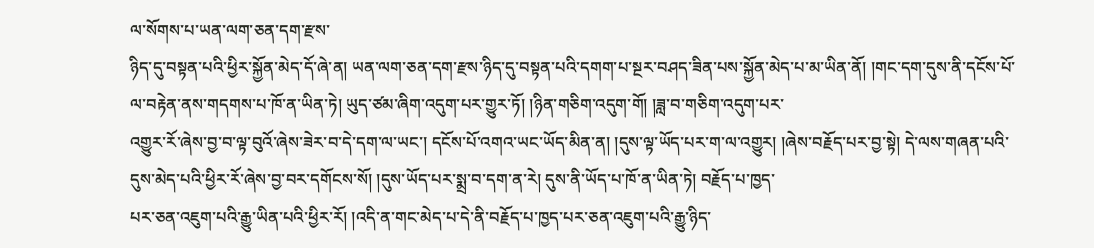ལ་སོགས་པ་ཡན་ལག་ཅན་དག་རྫས་
ཉིད་དུ་བསྟན་པའི་ཕྱིར་སྐྱོན་མེད་དོ་ཞེ་ན། ཡན་ལག་ཅན་དག་རྫས་ཉིད་དུ་བསྟན་པའི་དགག་པ་སྔར་བཤད་ཟིན་པས་སྐྱོན་མེད་པ་མ་ཡིན་ནོ། །གང་དག་དུས་ནི་དངོས་པོ་ལ་བརྟེན་ནས་གདགས་པ་ཁོ་ན་ཡིན་ཏེ། ཡུད་ཙམ་ཞིག་འདུག་པར་གྱུར་ཏོ། །ཉིན་གཅིག་འདུག་གོ། །ཟླ་བ་གཅིག་འདུག་པར་
འགྱུར་རོ་ཞེས་བྱ་བ་ལྟ་བུའོ་ཞེས་ཟེར་བ་དེ་དག་ལ་ཡང་། དངོས་པོ་འགའ་ཡང་ཡོད་མིན་ན། །དུས་ལྟ་ཡོད་པར་ག་ལ་འགྱུར། །ཞེས་བརྗོད་པར་བྱ་སྟེ། དེ་ལས་གཞན་པའི་དུས་མེད་པའི་ཕྱིར་རོ་ཞེས་བྱ་བར་དགོངས་སོ། །དུས་ཡོད་པར་སྨྲ་བ་དག་ན་རེ། དུས་ནི་ཡོད་པ་ཁོ་ན་ཡིན་ཏེ། བརྗོད་པ་ཁྱད་
པར་ཅན་འཇུག་པའི་རྒྱུ་ཡིན་པའི་ཕྱིར་རོ། །འདི་ན་གང་མེད་པ་དེ་ནི་བརྗོད་པ་ཁྱད་པར་ཅན་འཇུག་པའི་རྒྱུ་ཉིད་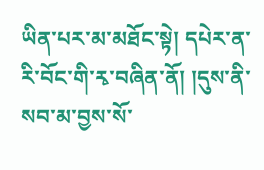ཡིན་པར་མ་མཐོང་སྟེ། དཔེར་ན་རི་བོང་གི་རྭ་བཞིན་ནོ། །དུས་ནི་སབ་མ་བྱས་སོ་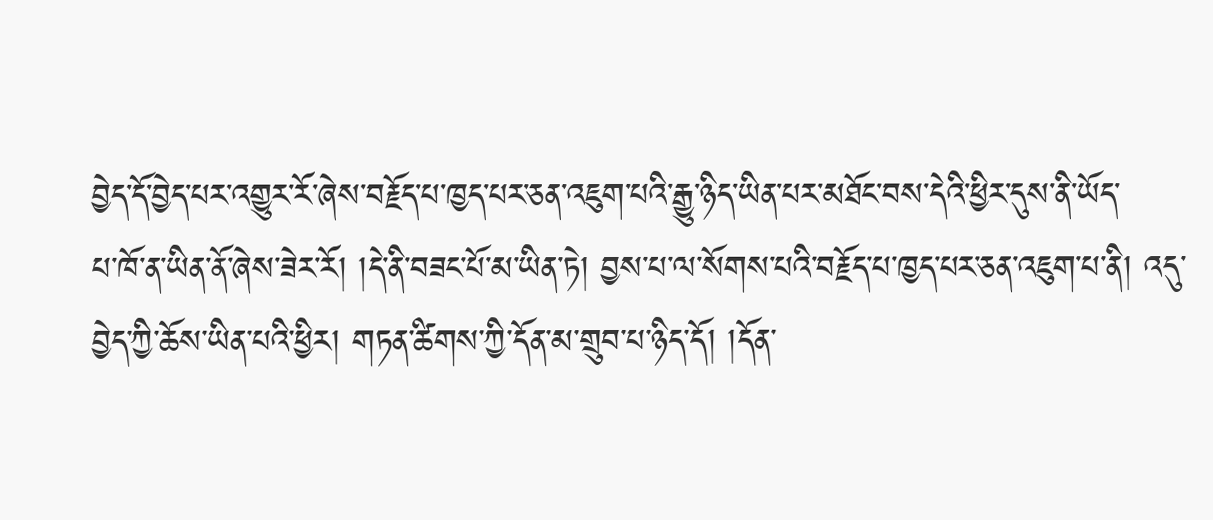བྱེད་དོ་བྱེད་པར་འགྱུར་རོ་ཞེས་བརྗོད་པ་ཁྱད་པར་ཅན་འཇུག་པའི་རྒྱུ་ཉིད་ཡིན་པར་མཐོང་བས་དེའི་ཕྱིར་དུས་ནི་ཡོད་
པ་ཁོ་ན་ཡིན་ནོ་ཞེས་ཟེར་རོ། །དེ་ནི་བཟང་པོ་མ་ཡིན་ཏེ། བྱས་པ་ལ་སོགས་པའི་བརྗོད་པ་ཁྱད་པར་ཅན་འཇུག་པ་ནི། འདུ་བྱེད་ཀྱི་ཆོས་ཡིན་པའི་ཕྱིར། གཏན་ཚིགས་ཀྱི་དོན་མ་གྲུབ་པ་ཉིད་དོ། །དོན་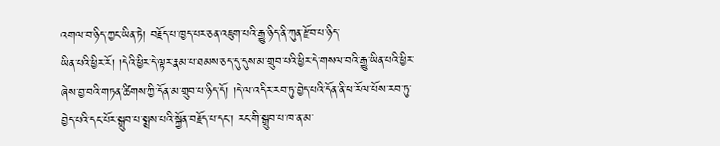འགལ་བ་ཉིད་ཀྱང་ཡིན་ཏེ། བརྗོད་པ་ཁྱད་པར་ཅན་འཇུག་པའི་རྒྱུ་ཉིད་ནི་ཀུན་རྫོབ་པ་ཉིད་
ཡིན་པའི་ཕྱིར་རོ། །དེའི་ཕྱིར་དེ་ལྟར་རྣམ་པ་ཐམས་ཅད་དུ་དུས་མ་གྲུབ་པའི་ཕྱིར་དེ་གསལ་བའི་རྒྱུ་ཡིན་པའི་ཕྱིར་ཞེས་བྱ་བའི་གཏན་ཚིགས་ཀྱི་དོན་མ་གྲུབ་པ་ཉིད་དོ། །དེ་ལ་འདིར་རབ་ཏུ་བྱེད་པའི་དོན་ནི་ཕ་རོལ་པོས་རབ་ཏུ་བྱེད་པའི་དང་པོར་སྒྲུབ་པ་སྨྲས་པའི་སྐྱོན་བརྗོད་པ་དང་། རང་གི་སྒྲུབ་པ་ཁ་ན་མ་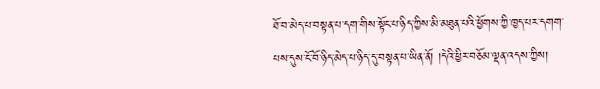ཐོ་བ་མེད་པ་བསྟན་པ་དག་གིས་སྟོང་པ་ཉིད་ཀྱིས་མི་མཐུན་པའི་ཕྱོགས་ཀྱི་ཁྱད་པར་དགག་པས་དུས་ངོ་བོ་ཉིད་མེད་པ་ཉིད་དུ་བསྟན་པ་ཡིན་ནོ། །དེའི་ཕྱིར་བཅོམ་ལྡན་འདས་ཀྱིས།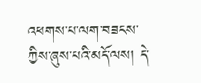འཕགས་པ་ལག་བཟངས་ཀྱིས་ཞུས་པའི་མདོ་ལས། དེ་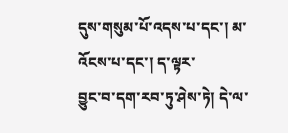དུས་གསུམ་པོ་འདས་པ་དང་། མ་འོངས་པ་དང་། ད་ལྟར་
བྱུང་བ་དག་རབ་ཏུ་ཤེས་ཏེ། དེ་ལ་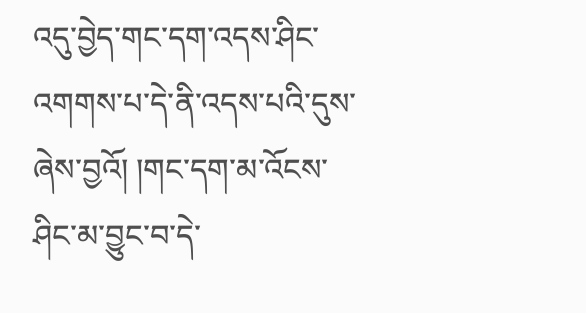འདུ་བྱེད་གང་དག་འདས་ཤིང་འགགས་པ་དེ་ནི་འདས་པའི་དུས་ཞེས་བྱའོ། །གང་དག་མ་འོངས་ཤིང་མ་བྱུང་བ་དེ་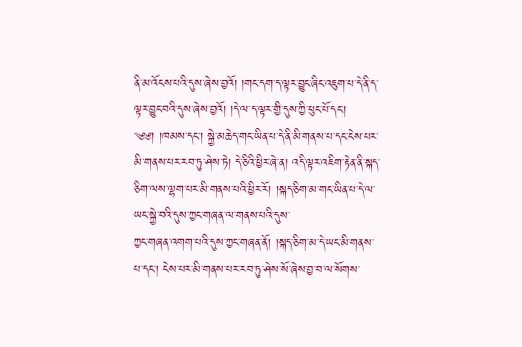ནི་མ་འོངས་པའི་དུས་ཞེས་བྱའོ། །གང་དག་ད་ལྟར་བྱུང་ཞིང་འཇུག་པ་དེ་ནི་ད་ལྟར་བྱུང་བའི་དུས་ཞེས་བྱའོ། །དེ་ལ་ད་ལྟར་གྱི་དུས་ཀྱི་ཕུང་པོ་དང་།
༄༅། །ཁམས་དང་། སྐྱེ་མཆེད་གང་ཡིན་པ་དེ་ནི་མི་གནས་པ་དང་ངེས་པར་མི་གནས་པར་རབ་ཏུ་ཤེས་ཏེ། དེ་ཅིའི་ཕྱིར་ཞེ་ན། འདི་ལྟར་འཇིག་རྟེན་ནི་སྐད་ཅིག་ལས་ལྷག་པར་མི་གནས་པའི་ཕྱིར་རོ། །སྐད་ཅིག་མ་གང་ཡིན་པ་དེ་ལ་ཡང་སྐྱེ་བའི་དུས་ཀྱང་གཞན་ལ་གནས་པའི་དུས་
ཀྱང་གཞན་འགག་པའི་དུས་ཀྱང་གཞན་ནོ། །སྐད་ཅིག་མ་དེ་ཡང་མི་གནས་པ་དང་། ངེས་པར་མི་གནས་པར་རབ་ཏུ་ཤེས་སོ་ཞེས་བྱ་བ་ལ་སོགས་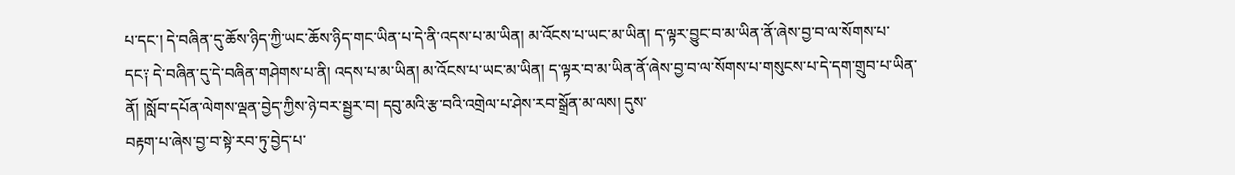པ་དང་། དེ་བཞིན་དུ་ཆོས་ཉིད་ཀྱི་ཡང་ཆོས་ཉིད་གང་ཡིན་པ་དེ་ནི་འདས་པ་མ་ཡིན། མ་འོངས་པ་ཡང་མ་ཡིན། ད་ལྟར་བྱུང་བ་མ་ཡིན་ནོ་ཞེས་བྱ་བ་ལ་སོགས་པ་
དང༑ དེ་བཞིན་དུ་དེ་བཞིན་གཤེགས་པ་ནི། འདས་པ་མ་ཡིན། མ་འོངས་པ་ཡང་མ་ཡིན། ད་ལྟར་བ་མ་ཡིན་ནོ་ཞེས་བྱ་བ་ལ་སོགས་པ་གསུངས་པ་དེ་དག་གྲུབ་པ་ཡིན་ནོ། །སློབ་དཔོན་ལེགས་ལྡན་བྱེད་ཀྱིས་ཉེ་བར་སྦྱར་བ། དབུ་མའི་རྩ་བའི་འགྲེལ་པ་ཤེས་རབ་སྒྲོན་མ་ལས། དུས་
བརྟག་པ་ཞེས་བྱ་བ་སྟེ་རབ་ཏུ་བྱེད་པ་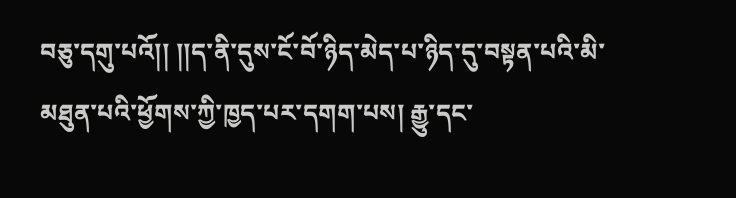བཅུ་དགུ་པའོ།། །།ད་ནི་དུས་ངོ་བོ་ཉིད་མེད་པ་ཉིད་དུ་བསྟན་པའི་མི་མཐུན་པའི་ཕྱོགས་ཀྱི་ཁྱད་པར་དགག་པས། རྒྱུ་དང་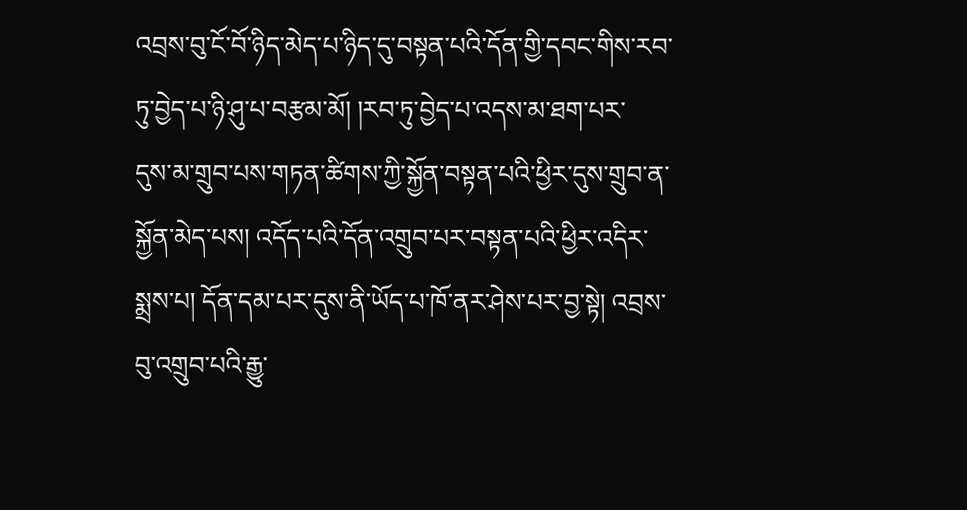འབྲས་བུ་ངོ་བོ་ཉིད་མེད་པ་ཉིད་དུ་བསྟན་པའི་དོན་གྱི་དབང་གིས་རབ་ཏུ་བྱེད་པ་ཉི་ཤུ་པ་བརྩམ་མོ། །རབ་ཏུ་བྱེད་པ་འདས་མ་ཐག་པར་
དུས་མ་གྲུབ་པས་གཏན་ཚིགས་ཀྱི་སྐྱོན་བསྟན་པའི་ཕྱིར་དུས་གྲུབ་ན་སྐྱོན་མེད་པས། འདོད་པའི་དོན་འགྲུབ་པར་བསྟན་པའི་ཕྱིར་འདིར་སྨྲས་པ། དོན་དམ་པར་དུས་ནི་ཡོད་པ་ཁོ་ནར་ཤེས་པར་བྱ་སྟེ། འབྲས་བུ་འགྲུབ་པའི་རྒྱུ་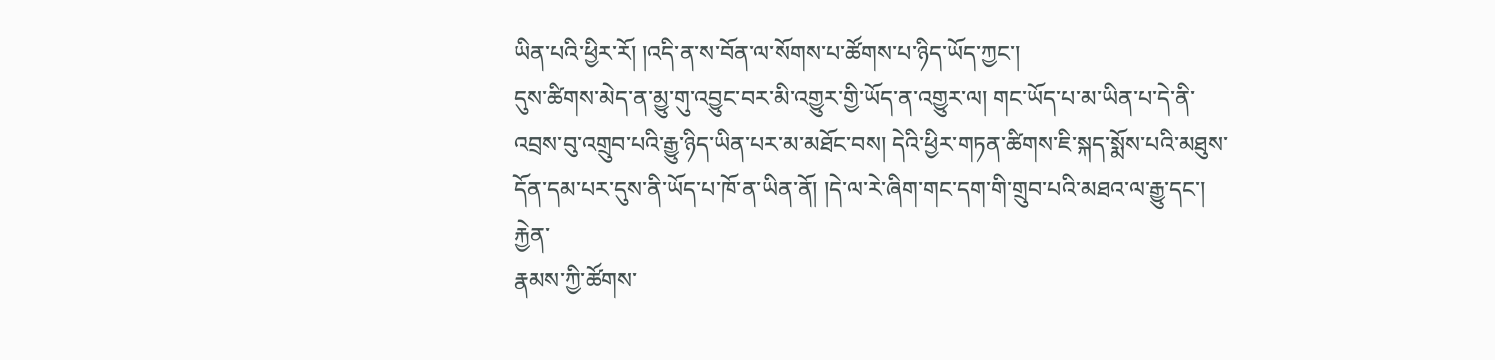ཡིན་པའི་ཕྱིར་རོ། །འདི་ན་ས་བོན་ལ་སོགས་པ་ཚོགས་པ་ཉིད་ཡོད་ཀྱང་།
དུས་ཚིགས་མེད་ན་མྱུ་གུ་འབྱུང་བར་མི་འགྱུར་གྱི་ཡོད་ན་འགྱུར་ལ། གང་ཡོད་པ་མ་ཡིན་པ་དེ་ནི་འབྲས་བུ་འགྲུབ་པའི་རྒྱུ་ཉིད་ཡིན་པར་མ་མཐོང་བས། དེའི་ཕྱིར་གཏན་ཚིགས་ཇི་སྐད་སྨོས་པའི་མཐུས་དོན་དམ་པར་དུས་ནི་ཡོད་པ་ཁོ་ན་ཡིན་ནོ། །དེ་ལ་རེ་ཞིག་གང་དག་གི་གྲུབ་པའི་མཐའ་ལ་རྒྱུ་དང་། རྐྱེན་
རྣམས་ཀྱི་ཚོགས་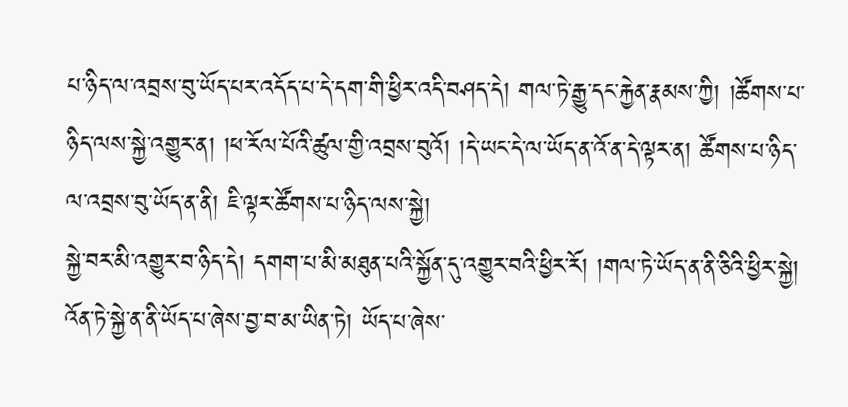པ་ཉིད་ལ་འབྲས་བུ་ཡོད་པར་འདོད་པ་དེ་དག་གི་ཕྱིར་འདི་བཤད་དེ། གལ་ཏེ་རྒྱུ་དང་རྐྱེན་རྣམས་ཀྱི། །ཚོགས་པ་ཉིད་ལས་སྐྱེ་འགྱུར་ན། །ཕ་རོལ་པོའི་ཚུལ་གྱི་འབྲས་བུའོ། །དེ་ཡང་དེ་ལ་ཡོད་ན་འོ་ན་དེ་ལྟར་ན། ཚོགས་པ་ཉིད་ལ་འབྲས་བུ་ཡོད་ན་ནི། ཇི་ལྟར་ཚོགས་པ་ཉིད་ལས་སྐྱེ།
སྐྱེ་བར་མི་འགྱུར་བ་ཉིད་དེ། དགག་པ་མི་མཐུན་པའི་སྐྱོན་དུ་འགྱུར་བའི་ཕྱིར་རོ། །གལ་ཏེ་ཡོད་ན་ནི་ཅིའི་ཕྱིར་སྐྱེ། འོན་ཏེ་སྐྱེ་ན་ནི་ཡོད་པ་ཞེས་བྱ་བ་མ་ཡིན་ཏེ། ཡོད་པ་ཞེས་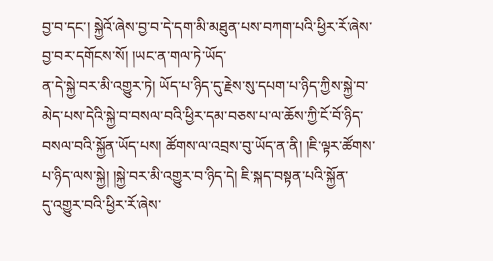བྱ་བ་དང་། སྐྱེའོ་ཞེས་བྱ་བ་དེ་དག་མི་མཐུན་པས་བཀག་པའི་ཕྱིར་རོ་ཞེས་བྱ་བར་དགོངས་སོ། །ཡང་ན་གལ་ཏེ་ཡོད་
ན་དེ་སྐྱེ་བར་མི་འགྱུར་ཏེ། ཡོད་པ་ཉིད་དུ་རྗེས་སུ་དཔག་པ་ཉིད་ཀྱིས་སྐྱེ་བ་མེད་པས་དེའི་སྐྱེ་བ་བསལ་བའི་ཕྱིར་དམ་བཅས་པ་ལ་ཆོས་ཀྱི་ངོ་བོ་ཉིད་བསལ་བའི་སྐྱོན་ཡོད་པས། ཚོགས་ལ་འབྲས་བུ་ཡོད་ན་ནི། །ཇི་ལྟར་ཚོགས་པ་ཉིད་ལས་སྐྱེ། །སྐྱེ་བར་མི་འགྱུར་བ་ཉིད་དེ། ཇི་སྐད་བསྟན་པའི་སྐྱོན་
དུ་འགྱུར་བའི་ཕྱིར་རོ་ཞེས་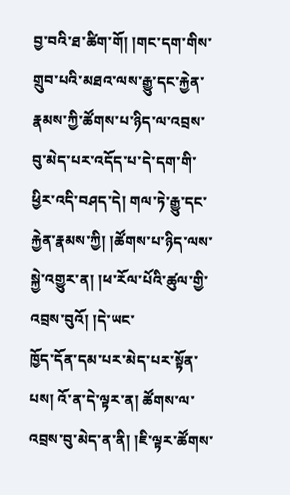བྱ་བའི་ཐ་ཚིག་གོ། །གང་དག་གིས་གྲུབ་པའི་མཐའ་ལས་རྒྱུ་དང་རྐྱེན་རྣམས་ཀྱི་ཚོགས་པ་ཉིད་ལ་འབྲས་བུ་མེད་པར་འདོད་པ་དེ་དག་གི་ཕྱིར་འདི་བཤད་དེ། གལ་ཏེ་རྒྱུ་དང་རྐྱེན་རྣམས་ཀྱི། །ཚོགས་པ་ཉིད་ལས་སྐྱེ་འགྱུར་ན། །ཕ་རོལ་པོའི་ཚུལ་གྱི་འབྲས་བུའོ། །དེ་ཡང་
ཁྱོད་དོན་དམ་པར་མེད་པར་སྟོན་པས། འོ་ན་དེ་ལྟར་ན། ཚོགས་ལ་འབྲས་བུ་མེད་ན་ནི། །ཇི་ལྟར་ཚོགས་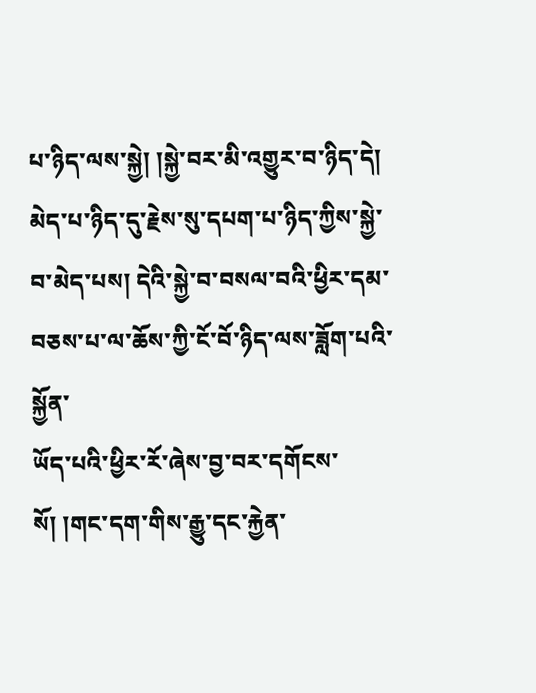པ་ཉིད་ལས་སྐྱེ། །སྐྱེ་བར་མི་འགྱུར་བ་ཉིད་དེ། མེད་པ་ཉིད་དུ་རྗེས་སུ་དཔག་པ་ཉིད་ཀྱིས་སྐྱེ་བ་མེད་པས། དེའི་སྐྱེ་བ་བསལ་བའི་ཕྱིར་དམ་བཅས་པ་ལ་ཆོས་ཀྱི་ངོ་བོ་ཉིད་ལས་ཟློག་པའི་སྐྱོན་
ཡོད་པའི་ཕྱིར་རོ་ཞེས་བྱ་བར་དགོངས་སོ། །གང་དག་གིས་རྒྱུ་དང་རྐྱེན་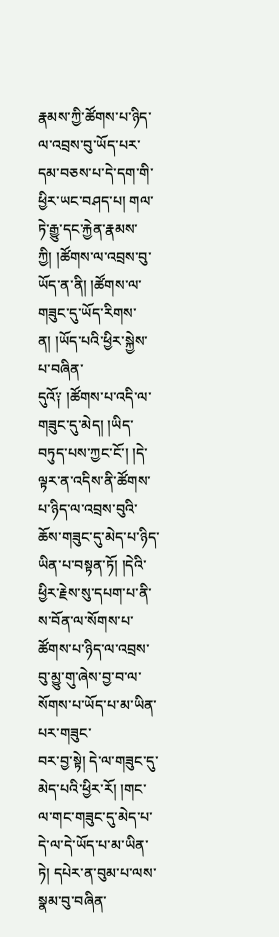རྣམས་ཀྱི་ཚོགས་པ་ཉིད་ལ་འབྲས་བུ་ཡོད་པར་དམ་བཅས་པ་དེ་དག་གི་ཕྱིར་ཡང་བཤད་པ། གལ་ཏེ་རྒྱུ་དང་རྐྱེན་རྣམས་ཀྱི། །ཚོགས་ལ་འབྲས་བུ་ཡོད་ན་ནི། །ཚོགས་ལ་གཟུང་དུ་ཡོད་རིགས་ན། །ཡོད་པའི་ཕྱིར་སྐྱེས་པ་བཞིན་
དུའོ༑ །ཚོགས་པ་འདི་ལ་གཟུང་དུ་མེད། །ཡིད་བཏུད་པས་ཀྱང་ངོ་། །དེ་ལྟར་ན་འདིས་ནི་ཚོགས་པ་ཉིད་ལ་འབྲས་བུའི་ཆོས་གཟུང་དུ་མེད་པ་ཉིད་ཡིན་པ་བསྟན་ཏོ། །དེའི་ཕྱིར་རྗེས་སུ་དཔག་པ་ནི་ས་བོན་ལ་སོགས་པ་ཚོགས་པ་ཉིད་ལ་འབྲས་བུ་མྱུ་གུ་ཞེས་བྱ་བ་ལ་སོགས་པ་ཡོད་པ་མ་ཡིན་པར་གཟུང་
བར་བྱ་སྟེ། དེ་ལ་གཟུང་དུ་མེད་པའི་ཕྱིར་རོ། །གང་ལ་གང་གཟུང་དུ་མེད་པ་དེ་ལ་དེ་ཡོད་པ་མ་ཡིན་ཏེ། དཔེར་ན་བུམ་པ་ལས་སྣམ་བུ་བཞིན་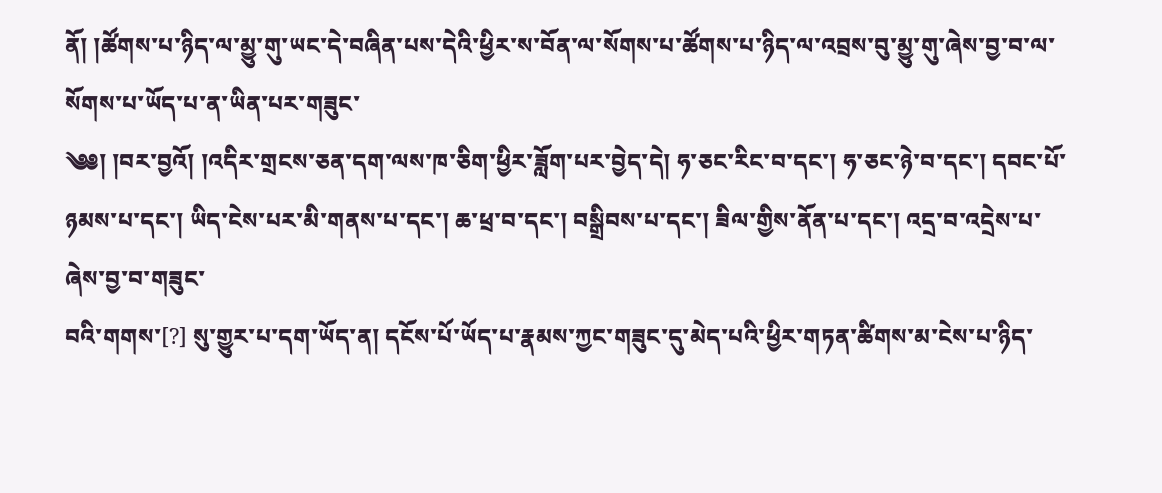ནོ། །ཚོགས་པ་ཉིད་ལ་མྱུ་གུ་ཡང་དེ་བཞིན་པས་དེའི་ཕྱིར་ས་བོན་ལ་སོགས་པ་ཚོགས་པ་ཉིད་ལ་འབྲས་བུ་མྱུ་གུ་ཞེས་བྱ་བ་ལ་སོགས་པ་ཡོད་པ་ན་ཡིན་པར་གཟུང་
༄༅། །བར་བྱའོ། །འདིར་གྲངས་ཅན་དག་ལས་ཁ་ཅིག་ཕྱིར་ཟློག་པར་བྱེད་དེ། ཧ་ཅང་རིང་བ་དང་། ཧ་ཅང་ཉེ་བ་དང་། དབང་པོ་ཉམས་པ་དང་། ཡིད་ངེས་པར་མི་གནས་པ་དང་། ཆ་ཕྲ་བ་དང་། བསྒྲིབས་པ་དང་། ཟིལ་གྱིས་ནོན་པ་དང་། འདྲ་བ་འདྲེས་པ་ཞེས་བྱ་བ་གཟུང་
བའི་གགས་[?] སུ་གྱུར་པ་དག་ཡོད་ན། དངོས་པོ་ཡོད་པ་རྣམས་ཀྱང་གཟུང་དུ་མེད་པའི་ཕྱིར་གཏན་ཚིགས་མ་ངེས་པ་ཉིད་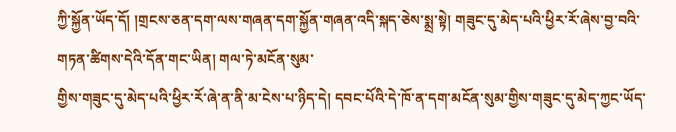ཀྱི་སྐྱོན་ཡོད་དོ། །གྲངས་ཅན་དག་ལས་གཞན་དག་སྐྱོན་གཞན་འདི་སྐད་ཅེས་སྨྲ་སྟེ། གཟུང་དུ་མེད་པའི་ཕྱིར་རོ་ཞེས་བྱ་བའི་གཏན་ཚིགས་དེའི་དོན་གང་ཡིན། གལ་ཏེ་མངོན་སུམ་
གྱིས་གཟུང་དུ་མེད་པའི་ཕྱིར་རོ་ཞེ་ན་ནི་མ་ངེས་པ་ཉིད་དེ། དབང་པོའི་དེ་ཁོ་ན་དག་མངོན་སུམ་གྱིས་གཟུང་དུ་མེད་ཀྱང་ཡོད་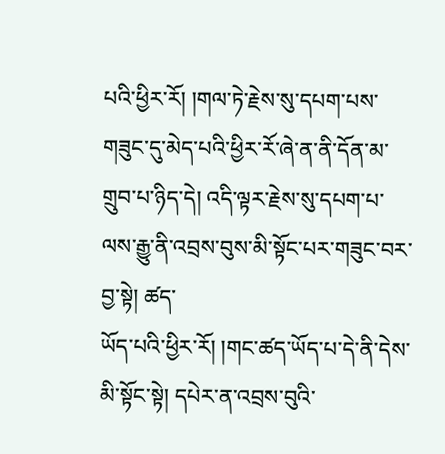པའི་ཕྱིར་རོ། །གལ་ཏེ་རྗེས་སུ་དཔག་པས་གཟུང་དུ་མེད་པའི་ཕྱིར་རོ་ཞེ་ན་ནི་དོན་མ་གྲུབ་པ་ཉིད་དེ། འདི་ལྟར་རྗེས་སུ་དཔག་པ་ལས་རྒྱུ་ནི་འབྲས་བུས་མི་སྟོང་པར་གཟུང་བར་བྱ་སྟེ། ཚད་
ཡོད་པའི་ཕྱིར་རོ། །གང་ཚད་ཡོད་པ་དེ་ནི་དེས་མི་སྟོང་སྟེ། དཔེར་ན་འབྲས་བུའི་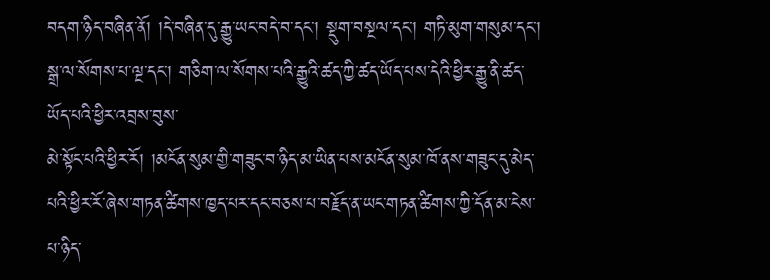བདག་ཉིད་བཞིན་ནོ། །དེ་བཞིན་དུ་རྒྱུ་ཡང་བདེ་བ་དང་། སྡུག་བསྔལ་དང་། གཏི་མུག་གསུམ་དང་། སྒྲ་ལ་སོགས་པ་ལྔ་དང་། གཅིག་ལ་སོགས་པའི་རྒྱུའི་ཚད་ཀྱི་ཚད་ཡོད་པས་དེའི་ཕྱིར་རྒྱུ་ནི་ཚད་ཡོད་པའི་ཕྱིར་འབྲས་བུས་
མེ་སྟོང་པའི་ཕྱིར་རོ། །མངོན་སུམ་གྱི་གཟུང་བ་ཉིད་མ་ཡིན་པས་མངོན་སུམ་ཁོ་ནས་གཟུང་དུ་མེད་པའི་ཕྱིར་རོ་ཞེས་གཏན་ཚིགས་ཁྱད་པར་དང་བཅས་པ་བརྗོད་ན་ཡང་གཏན་ཚིགས་ཀྱི་དོན་མ་ངེས་པ་ཉིད་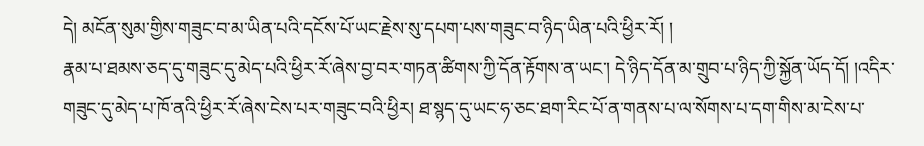དེ། མངོན་སུམ་གྱིས་གཟུང་བ་མ་ཡིན་པའི་དངོས་པོ་ཡང་རྗེས་སུ་དཔག་པས་གཟུང་བ་ཉིད་ཡིན་པའི་ཕྱིར་རོ། །
རྣམ་པ་ཐམས་ཅད་དུ་གཟུང་དུ་མེད་པའི་ཕྱིར་རོ་ཞེས་བྱ་བར་གཏན་ཚིགས་ཀྱི་དོན་རྟོགས་ན་ཡང་། དེ་ཉིད་དོན་མ་གྲུབ་པ་ཉིད་ཀྱི་སྐྱོན་ཡོད་དོ། །འདིར་གཟུང་དུ་མེད་པ་ཁོ་ནའི་ཕྱིར་རོ་ཞེས་ངེས་པར་གཟུང་བའི་ཕྱིར། ཐ་སྙད་དུ་ཡང་ཧ་ཅང་ཐག་རིང་པོ་ན་གནས་པ་ལ་སོགས་པ་དག་གིས་མ་ངེས་པ་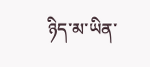ཉིད་མ་ཡིན་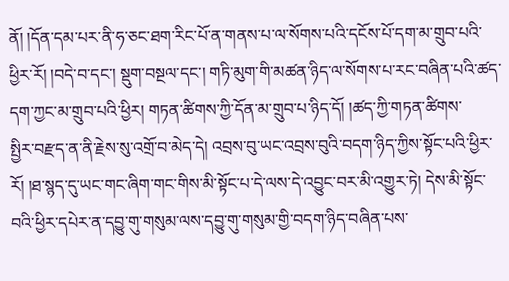ནོ། །དོན་དམ་པར་ནི་ཧ་ཅང་ཐག་རིང་པོ་ན་གནས་པ་ལ་སོགས་པའི་དངོས་པོ་དག་མ་གྲུབ་པའི་ཕྱིར་རོ། །བདེ་བ་དང་། སྡུག་བསྔལ་དང་། གཏི་མུག་གི་མཚན་ཉིད་ལ་སོགས་པ་རང་བཞིན་པའི་ཚད་དག་ཀྱང་མ་གྲུབ་པའི་ཕྱིར། གཏན་ཚིགས་ཀྱི་དོན་མ་གྲུབ་པ་ཉིད་དོ། །ཚད་ཀྱི་གཏན་ཚིགས་
སྤྱིར་བརྫད་ན་ནི་རྗེས་སུ་འགྲོ་བ་མེད་དེ། འབྲས་བུ་ཡང་འབྲས་བུའི་བདག་ཉིད་ཀྱིས་སྟོང་པའི་ཕྱིར་རོ། །ཐ་སྙད་དུ་ཡང་གང་ཞིག་གང་གིས་མི་སྟོང་པ་དེ་ལས་དེ་འབྱུང་བར་མི་འགྱུར་ཏེ། དེས་མི་སྟོང་བའི་ཕྱིར་དཔེར་ན་དབྱུ་གུ་གསུམ་ལས་དབྱུ་གུ་གསུམ་གྱི་བདག་ཉིད་བཞིན་པས་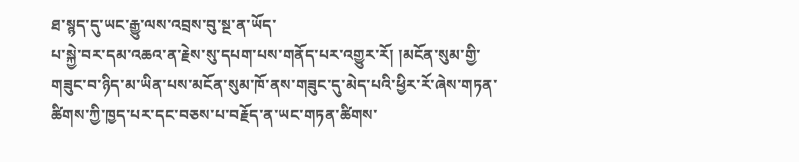ཐ་སྙད་དུ་ཡང་རྒྱུ་ལས་འབྲས་བུ་སྔ་ན་ཡོད་
པ་སྐྱེ་བར་དམ་འཆའ་ན་རྗེས་སུ་དཔག་པས་གནོད་པར་འགྱུར་རོ། །མངོན་སུམ་གྱི་གཟུང་བ་ཉིད་མ་ཡིན་པས་མངོན་སུམ་ཁོ་ནས་གཟུང་དུ་མེད་པའི་ཕྱིར་རོ་ཞེས་གཏན་ཚིགས་ཀྱི་ཁྱད་པར་དང་བཅས་པ་བརྗོད་ན་ཡང་གཏན་ཚིགས་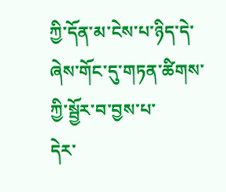ཀྱི་དོན་མ་ངེས་པ་ཉིད་དེ་ཞེས་གོང་དུ་གཏན་ཚིགས་ཀྱི་སྦྱོར་བ་བྱས་པ་
དེར་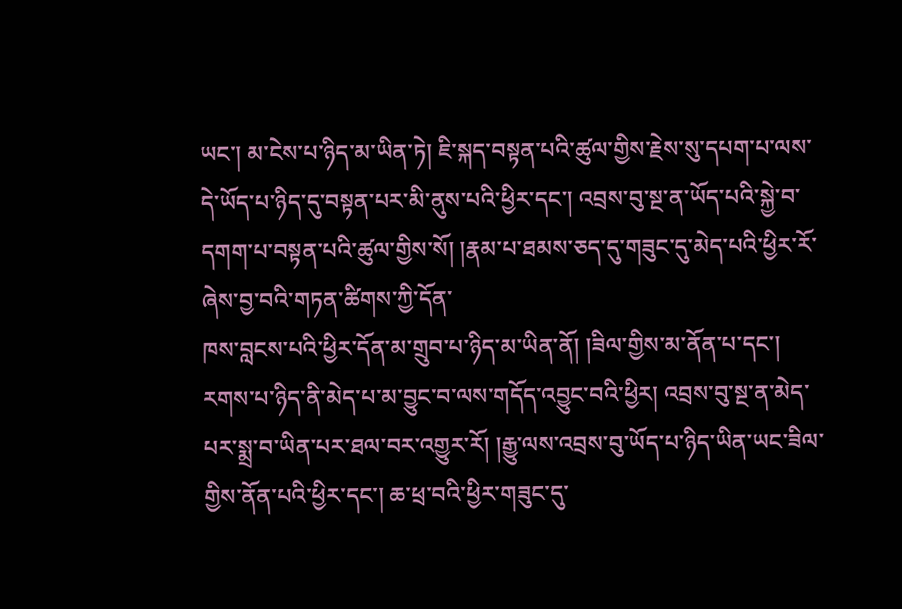ཡང་། མ་ངེས་པ་ཉིད་མ་ཡིན་ཏེ། ཇི་སྐད་བསྟན་པའི་ཚུལ་གྱིས་རྗེས་སུ་དཔག་པ་ལས་དེ་ཡོད་པ་ཉིད་དུ་བསྟན་པར་མི་ནུས་པའི་ཕྱིར་དང་། འབྲས་བུ་སྔ་ན་ཡོད་པའི་སྐྱེ་བ་དགག་པ་བསྟན་པའི་ཚུལ་གྱིས་སོ། །རྣམ་པ་ཐམས་ཅད་དུ་གཟུང་དུ་མེད་པའི་ཕྱིར་རོ་ཞེས་བྱ་བའི་གཏན་ཚིགས་ཀྱི་དོན་
ཁས་བླངས་པའི་ཕྱིར་དོན་མ་གྲུབ་པ་ཉིད་མ་ཡིན་ནོ། །ཟིལ་གྱིས་མ་ནོན་པ་དང་། རགས་པ་ཉིད་ནི་མེད་པ་མ་བྱུང་བ་ལས་གདོད་འབྱུང་བའི་ཕྱིར། འབྲས་བུ་སྔ་ན་མེད་པར་སྨྲ་བ་ཡིན་པར་ཐལ་བར་འགྱུར་རོ། །རྒྱུ་ལས་འབྲས་བུ་ཡོད་པ་ཉིད་ཡིན་ཡང་ཟིལ་གྱིས་ནོན་པའི་ཕྱིར་དང་། ཆ་ཕྲ་བའི་ཕྱིར་གཟུང་དུ་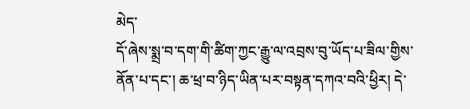མེད་
དོ་ཞེས་སྨྲ་བ་དག་གི་ཚིག་ཀྱང་རྒྱུ་ལ་འབྲས་བུ་ཡོད་པ་ཟིལ་གྱིས་ནོན་པ་དང་། ཆ་ཕྲ་བ་ཉིད་ཡིན་པར་བསྟན་དཀའ་བའི་ཕྱིར། དེ་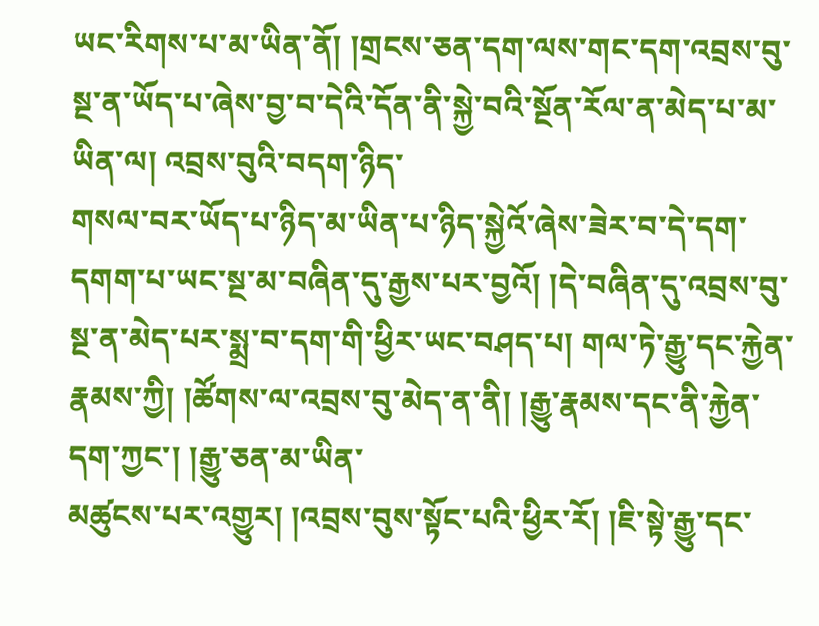ཡང་རིགས་པ་མ་ཡིན་ནོ། །གྲངས་ཅན་དག་ལས་གང་དག་འབྲས་བུ་སྔ་ན་ཡོད་པ་ཞེས་བྱ་བ་དེའི་དོན་ནི་སྐྱེ་བའི་སྔོན་རོལ་ན་མེད་པ་མ་ཡིན་ལ། འབྲས་བུའི་བདག་ཉིད་
གསལ་བར་ཡོད་པ་ཉིད་མ་ཡིན་པ་ཉིད་སྐྱེའོ་ཞེས་ཟེར་བ་དེ་དག་དགག་པ་ཡང་སྔ་མ་བཞིན་དུ་རྒྱས་པར་བྱའོ། །དེ་བཞིན་དུ་འབྲས་བུ་སྔ་ན་མེད་པར་སྨྲ་བ་དག་གི་ཕྱིར་ཡང་བཤད་པ། གལ་ཏེ་རྒྱུ་དང་རྐྱེན་རྣམས་ཀྱི། །ཚོགས་ལ་འབྲས་བུ་མེད་ན་ནི། །རྒྱུ་རྣམས་དང་ནི་རྐྱེན་དག་ཀྱང་། །རྒྱུ་ཅན་མ་ཡིན་
མཚུངས་པར་འགྱུར། །འབྲས་བུས་སྟོང་པའི་ཕྱིར་རོ། །ཇི་སྟེ་རྒྱུ་དང་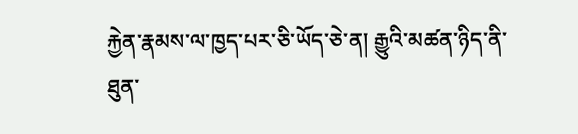རྐྱེན་རྣམས་ལ་ཁྱད་པར་ཅི་ཡོད་ཅེ་ན། རྒྱུའི་མཚན་ཉིད་ནི་ཐུན་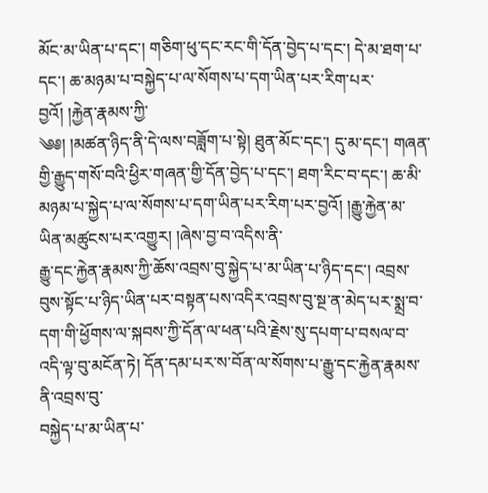མོང་མ་ཡིན་པ་དང་། གཅིག་ཕུ་དང་རང་གི་དོན་བྱེད་པ་དང་། དེ་མ་ཐག་པ་དང་། ཆ་མཉམ་པ་བསྐྱེད་པ་ལ་སོགས་པ་དག་ཡིན་པར་རིག་པར་བྱའོ། །རྐྱེན་རྣམས་ཀྱི་
༄༅། །མཚན་ཉིད་ནི་དེ་ལས་བཟློག་པ་སྟེ། ཐུན་མོང་དང་། དུ་མ་དང་། གཞན་གྱི་རྒྱུད་གསོ་བའི་ཕྱིར་གཞན་གྱི་དོན་བྱེད་པ་དང་། ཐག་རིང་བ་དང་། ཆ་མི་མཉམ་པ་སྐྱེད་པ་ལ་སོགས་པ་དག་ཡིན་པར་རིག་པར་བྱའོ། །རྒྱུ་རྐྱེན་མ་ཡིན་མཚུངས་པར་འགྱུར། །ཞེས་བྱ་བ་འདིས་ནི་
རྒྱུ་དང་རྐྱེན་རྣམས་ཀྱི་ཆོས་འབྲས་བུ་སྐྱེད་པ་མ་ཡིན་པ་ཉིད་དང་། འབྲས་བུས་སྟོང་པ་ཉིད་ཡིན་པར་བསྟན་པས་འདིར་འབྲས་བུ་སྔ་ན་མེད་པར་སྨྲ་བ་དག་གི་ཕྱོགས་ལ་སྐབས་ཀྱི་དོན་ལ་ཕན་པའི་རྗེས་སུ་དཔག་པ་བསལ་བ་འདི་ལྟ་བུ་མངོན་ཏེ། དོན་དམ་པར་ས་བོན་ལ་སོགས་པ་རྒྱུ་དང་རྐྱེན་རྣམས་ནི་འབྲས་བུ་
བསྐྱེད་པ་མ་ཡིན་པ་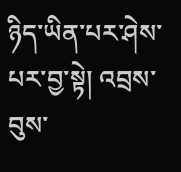ཉིད་ཡིན་པར་ཤེས་པར་བྱ་སྟེ། འབྲས་བུས་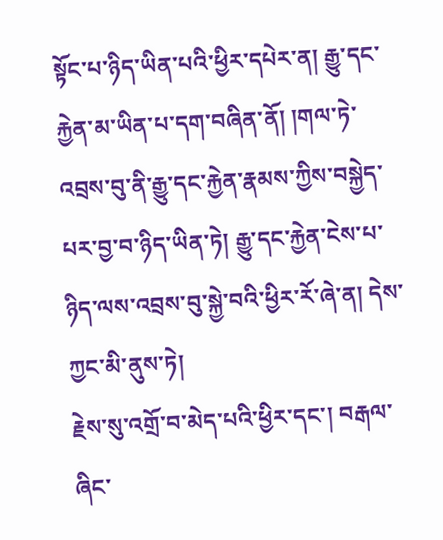སྟོང་པ་ཉིད་ཡིན་པའི་ཕྱིར་དཔེར་ན། རྒྱུ་དང་རྐྱེན་མ་ཡིན་པ་དག་བཞིན་ནོ། །གལ་ཏེ་འབྲས་བུ་ནི་རྒྱུ་དང་རྐྱེན་རྣམས་ཀྱིས་བསྐྱེད་པར་བྱ་བ་ཉིད་ཡིན་ཏེ། རྒྱུ་དང་རྐྱེན་ངེས་པ་ཉིད་ལས་འབྲས་བུ་སྐྱེ་བའི་ཕྱིར་རོ་ཞེ་ན། དེས་ཀྱང་མི་ནུས་ཏེ།
རྗེས་སུ་འགྲོ་བ་མེད་པའི་ཕྱིར་དང་། བརྒལ་ཞིང་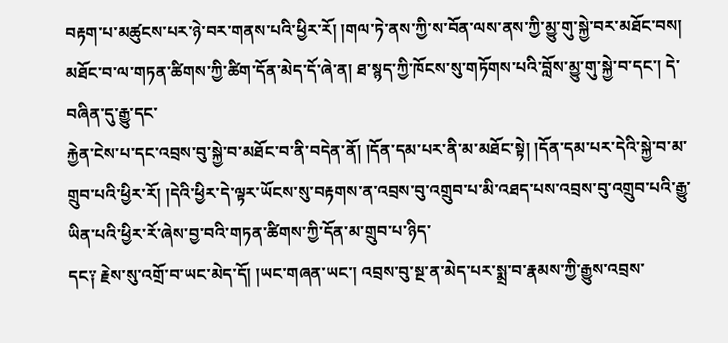བརྟག་པ་མཚུངས་པར་ཉེ་བར་གནས་པའི་ཕྱིར་རོ། །གལ་ཏེ་ནས་ཀྱི་ས་བོན་ལས་ནས་ཀྱི་མྱུ་གུ་སྐྱེ་བར་མཐོང་བས། མཐོང་བ་ལ་གཏན་ཚིགས་ཀྱི་ཚིག་དོན་མེད་དོ་ཞེ་ན། ཐ་སྙད་ཀྱི་ཁོངས་སུ་གཏོགས་པའི་བློས་མྱུ་གུ་སྐྱེ་བ་དང་། དེ་བཞིན་དུ་རྒྱུ་དང་
རྐྱེན་ངེས་པ་དང་འབྲས་བུ་སྐྱེ་བ་མཐོང་བ་ནི་བདེན་ནོ། །དོན་དམ་པར་ནི་མ་མཐོང་སྟེ། །དོན་དམ་པར་དེའི་སྐྱེ་བ་མ་གྲུབ་པའི་ཕྱིར་རོ། །དེའི་ཕྱིར་དེ་ལྟར་ཡོངས་སུ་བརྟགས་ན་འབྲས་བུ་འགྲུབ་པ་མི་འཐད་པས་འབྲས་བུ་འགྲུབ་པའི་རྒྱུ་ཡིན་པའི་ཕྱིར་རོ་ཞེས་བྱ་བའི་གཏན་ཚིགས་ཀྱི་དོན་མ་གྲུབ་པ་ཉིད་
དང༑ རྗེས་སུ་འགྲོ་བ་ཡང་མེད་དོ། །ཡང་གཞན་ཡང་། འབྲས་བུ་སྔ་ན་མེད་པར་སྨྲ་བ་རྣམས་ཀྱི་རྒྱུས་འབྲས་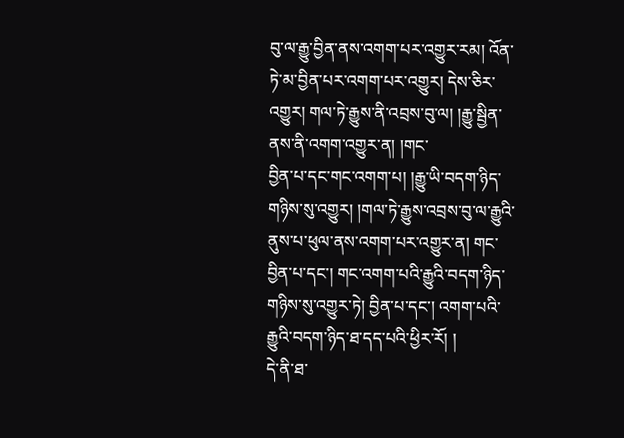བུ་ལ་རྒྱུ་བྱིན་ནས་འགག་པར་འགྱུར་རམ། འོན་ཏེ་མ་བྱིན་པར་འགག་པར་འགྱུར། དེས་ཅིར་འགྱུར། གལ་ཏེ་རྒྱུས་ནི་འབྲས་བུ་ལ། །རྒྱུ་སྦྱིན་ནས་ནི་འགག་འགྱུར་ན། །གང་
བྱིན་པ་དང་གང་འགག་པ། །རྒྱུ་ཡི་བདག་ཉིད་གཉིས་སུ་འགྱུར། །གལ་ཏེ་རྒྱུས་འབྲས་བུ་ལ་རྒྱུའི་ནུས་པ་ཕུལ་ནས་འགག་པར་འགྱུར་ན། གང་བྱིན་པ་དང་། གང་འགག་པའི་རྒྱུའི་བདག་ཉིད་གཉིས་སུ་འགྱུར་ཏེ། བྱིན་པ་དང་། འགག་པའི་རྒྱུའི་བདག་ཉིད་ཐ་དད་པའི་ཕྱིར་རོ། །
དེ་ནི་ཐ་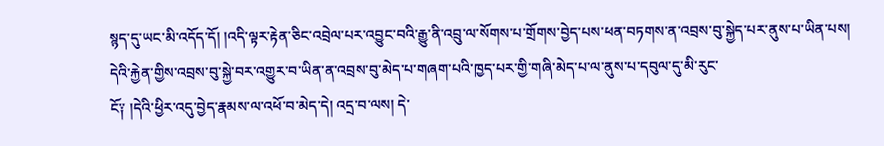སྙད་དུ་ཡང་མི་འདོད་དོ། །འདི་ལྟར་རྟེན་ཅིང་འབྲེལ་པར་འབྱུང་བའི་རྒྱུ་ནི་འབྲུ་ལ་སོགས་པ་གྲོགས་བྱེད་པས་ཕན་བཏགས་ན་འབྲས་བུ་སྐྱེད་པར་ནུས་པ་ཡིན་པས། དེའི་རྐྱེན་གྱིས་འབྲས་བུ་སྐྱེ་བར་འགྱུར་བ་ཡིན་ན་འབྲས་བུ་མེད་པ་གཞག་པའི་ཁྱད་པར་གྱི་གཞི་མེད་པ་ལ་ནུས་པ་དབུལ་དུ་མི་རུང་
ངོ༑ །དེའི་ཕྱིར་འདུ་བྱེད་རྣམས་ལ་འཕོ་བ་མེད་དེ། འདྲ་བ་ལས། དེ་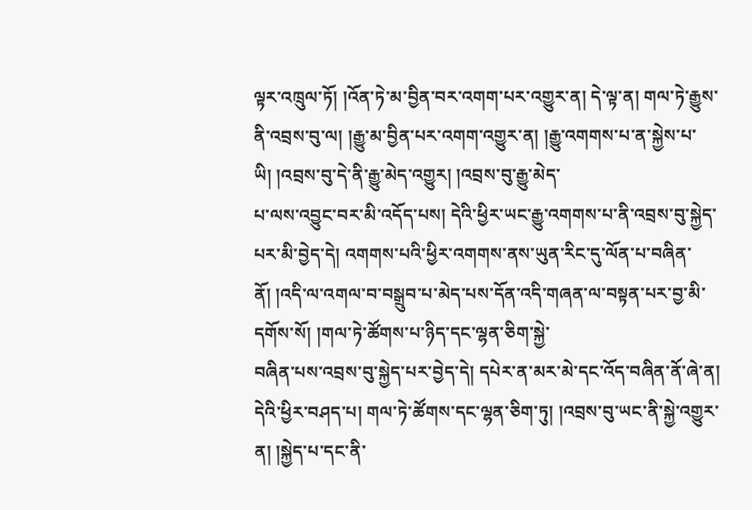ལྟར་འཁྲུལ་ཏོ། །འོན་ཏེ་མ་བྱིན་བར་འགག་པར་འགྱུར་ན། དེ་ལྟ་ན། གལ་ཏེ་རྒྱུས་ནི་འབྲས་བུ་ལ། །རྒྱུ་མ་བྱིན་པར་འགག་འགྱུར་ན། །རྒྱུ་འགགས་པ་ན་སྐྱེས་པ་ཡི། །འབྲས་བུ་དེ་ནི་རྒྱུ་མེད་འགྱུར། །འབྲས་བུ་རྒྱུ་མེད་
པ་ལས་འབྱུང་བར་མི་འདོད་པས། དེའི་ཕྱིར་ཡང་རྒྱུ་འགགས་པ་ནི་འབྲས་བུ་སྐྱེད་པར་མི་བྱེད་དེ། འགགས་པའི་ཕྱིར་འགགས་ནས་ཡུན་རིང་དུ་ལོན་པ་བཞིན་ནོ། །འདི་ལ་འགལ་བ་བསྒྲུབ་པ་མེད་པས་དོན་འདི་གཞན་ལ་བསྟན་པར་བྱ་མི་དགོས་སོ། །གལ་ཏེ་ཚོགས་པ་ཉིད་དང་ལྷན་ཅིག་སྐྱེ་
བཞིན་པས་འབྲས་བུ་སྐྱེད་པར་བྱེད་དེ། དཔེར་ན་མར་མེ་དང་འོད་བཞིན་ནོ་ཞེ་ན། དེའི་ཕྱིར་བཤད་པ། གལ་ཏེ་ཚོགས་དང་ལྷན་ཅིག་ཏུ། །འབྲས་བུ་ཡང་ནི་སྐྱེ་འགྱུར་ན། །སྐྱེད་པ་དང་ནི་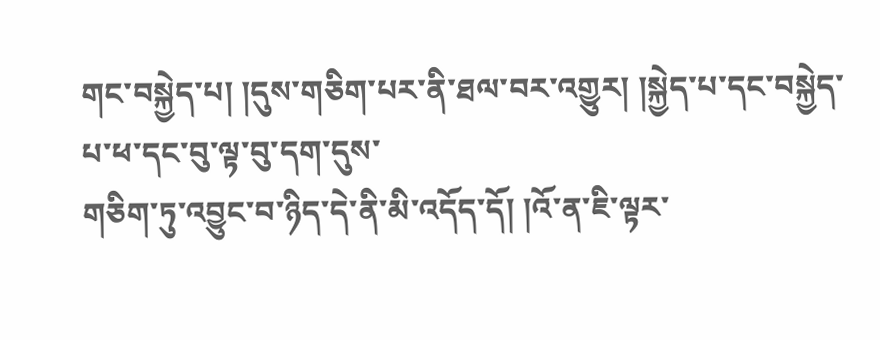གང་བསྐྱེད་པ། །དུས་གཅིག་པར་ནི་ཐལ་བར་འགྱུར། །སྐྱེད་པ་དང་བསྐྱེད་པ་ཕ་དང་བུ་ལྟ་བུ་དག་དུས་
གཅིག་ཏུ་འབྱུང་བ་ཉིད་དེ་ནི་མི་འདོད་དོ། །འོ་ན་ཇི་ལྟར་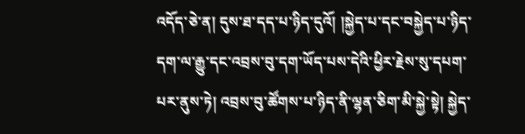འདོད་ཅེ་ན། དུས་ཐ་དད་པ་ཉིད་དུའོ། །སྐྱེད་པ་དང་བསྐྱེད་པ་ཉིད་དག་ལ་རྒྱུ་དང་འབྲས་བུ་དག་ཡོད་པས་དེའི་ཕྱིར་རྗེས་སུ་དཔག་པར་ནུས་ཏེ། འབྲས་བུ་ཚོགས་པ་ཉིད་ནི་ལྷན་ཅིག་མི་སྐྱེ་སྟེ། སྐྱེད་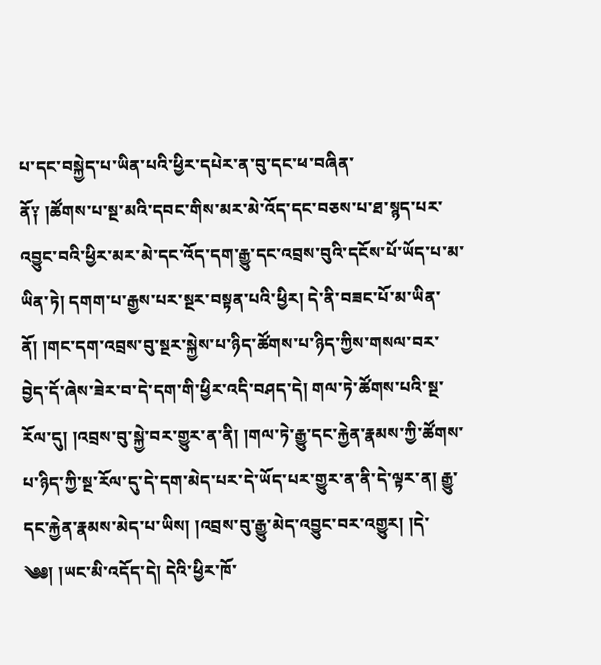པ་དང་བསྐྱེད་པ་ཡིན་པའི་ཕྱིར་དཔེར་ན་བུ་དང་ཕ་བཞིན་
ནོ༑ །ཚོགས་པ་སྔ་མའི་དབང་གིས་མར་མེ་འོད་དང་བཅས་པ་ཐ་སྙད་པར་འབྱུང་བའི་ཕྱིར་མར་མེ་དང་འོད་དག་རྒྱུ་དང་འབྲས་བུའི་དངོས་པོ་ཡོད་པ་མ་ཡིན་ཏེ། དགག་པ་རྒྱས་པར་སྔར་བསྟན་པའི་ཕྱིར། དེ་ནི་བཟང་པོ་མ་ཡིན་ནོ། །གང་དག་འབྲས་བུ་སྔར་སྐྱེས་པ་ཉིད་ཚོགས་པ་ཉིད་ཀྱིས་གསལ་བར་
བྱེད་དོ་ཞེས་ཟེར་བ་དེ་དག་གི་ཕྱིར་འདི་བཤད་དེ། གལ་ཏེ་ཚོགས་པའི་སྔ་རོལ་དུ། །འབྲས་བུ་སྐྱེ་བར་གྱུར་ན་ནི། །གལ་ཏེ་རྒྱུ་དང་རྐྱེན་རྣམས་ཀྱི་ཚོགས་པ་ཉིད་ཀྱི་སྔ་རོལ་དུ་དེ་དག་མེད་པར་དེ་ཡོད་པར་གྱུར་ན་ནི་དེ་ལྟར་ན། རྒྱུ་དང་རྐྱེན་རྣམས་མེད་པ་ཡིས། །འབྲས་བུ་རྒྱུ་མེད་འབྱུང་བར་འགྱུར། །དེ་
༄༅། །ཡང་མི་འདོད་དེ། དེའི་ཕྱིར་ཁོ་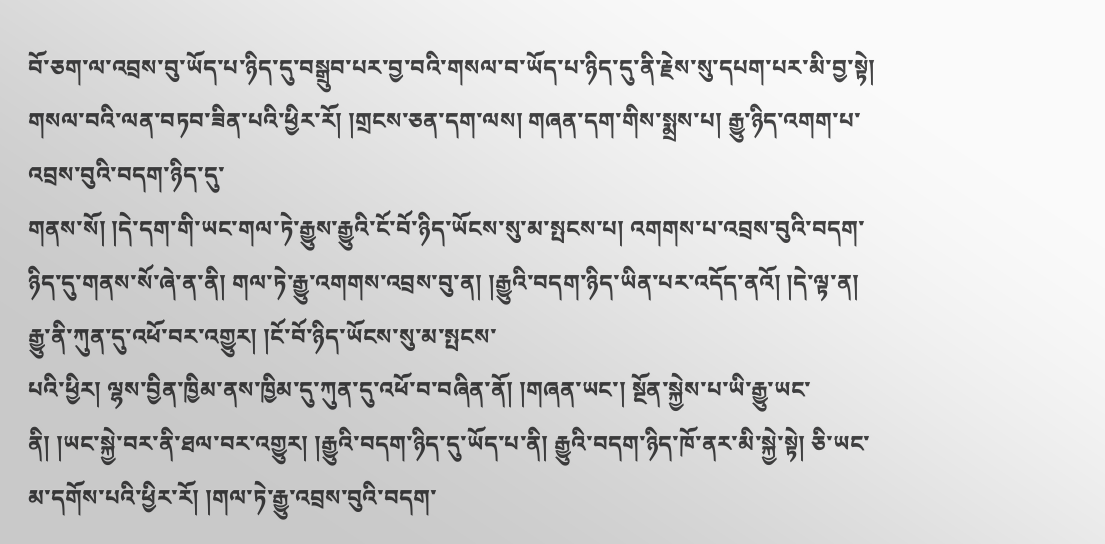བོ་ཅག་ལ་འབྲས་བུ་ཡོད་པ་ཉིད་དུ་བསྒྲུབ་པར་བྱ་བའི་གསལ་བ་ཡོད་པ་ཉིད་དུ་ནི་རྗེས་སུ་དཔག་པར་མི་བྱ་སྟེ། གསལ་བའི་ལན་བཏབ་ཟིན་པའི་ཕྱིར་རོ། །གྲངས་ཅན་དག་ལས། གཞན་དག་གིས་སྨྲས་པ། རྒྱུ་ཉིད་འགག་པ་འབྲས་བུའི་བདག་ཉིད་དུ་
གནས་སོ། །དེ་དག་གི་ཡང་གལ་ཏེ་རྒྱུས་རྒྱུའི་ངོ་བོ་ཉིད་ཡོངས་སུ་མ་སྤངས་པ། འགགས་པ་འབྲས་བུའི་བདག་ཉིད་དུ་གནས་སོ་ཞེ་ན་ནི། གལ་ཏེ་རྒྱུ་འགགས་འབྲས་བུ་ན། །རྒྱུའི་བདག་ཉིད་ཡིན་པར་འདོད་ནའོ། །དེ་ལྟ་ན། རྒྱུ་ནི་ཀུན་དུ་འཕོ་བར་འགྱུར། །ངོ་བོ་ཉིད་ཡོངས་སུ་མ་སྤངས་
པའི་ཕྱིར། ལྷས་བྱིན་ཁྱིམ་ནས་ཁྱིམ་དུ་ཀུན་དུ་འཕོ་བ་བཞིན་ནོ། །གཞན་ཡང་། སྔོན་སྐྱེས་པ་ཡི་རྒྱུ་ཡང་ནི། །ཡང་སྐྱེ་བར་ནི་ཐལ་བར་འགྱུར། །རྒྱུའི་བདག་ཉིད་དུ་ཡོད་པ་ནི། རྒྱུའི་བདག་ཉིད་ཁོ་ནར་མི་སྐྱེ་སྟེ། ཅི་ཡང་མ་དགོས་པའི་ཕྱིར་རོ། །གལ་ཏེ་རྒྱུ་འབྲས་བུའི་བདག་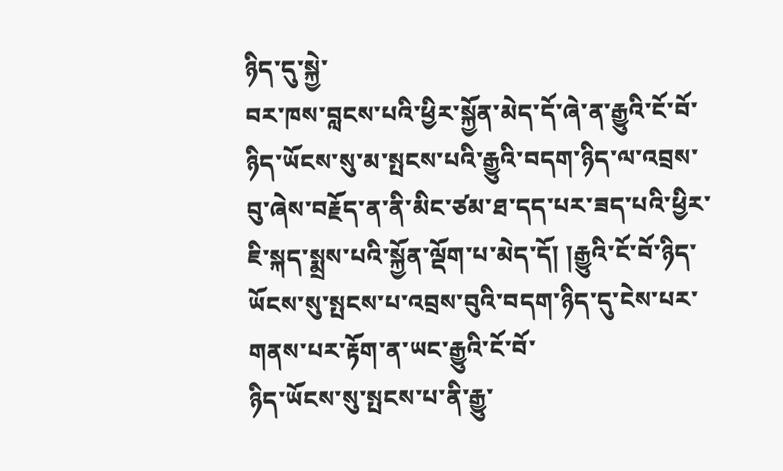ཉིད་དུ་སྐྱེ་
བར་ཁས་བླངས་པའི་ཕྱིར་སྐྱོན་མེད་དོ་ཞེ་ན་རྒྱུའི་ངོ་བོ་ཉིད་ཡོངས་སུ་མ་སྤངས་པའི་རྒྱུའི་བདག་ཉིད་ལ་འབྲས་བུ་ཞེས་བརྗོད་ན་ནི་མིང་ཙམ་ཐ་དད་པར་ཟད་པའི་ཕྱིར་ཇི་སྐད་སྨྲས་པའི་སྐྱོན་ལྡོག་པ་མེད་དོ། །རྒྱུའི་ངོ་བོ་ཉིད་ཡོངས་སུ་སྤངས་པ་འབྲས་བུའི་བདག་ཉིད་དུ་ངེས་པར་གནས་པར་རྟོག་ན་ཡང་རྒྱུའི་ངོ་བོ་
ཉིད་ཡོངས་སུ་སྤངས་པ་ནི་རྒྱུ་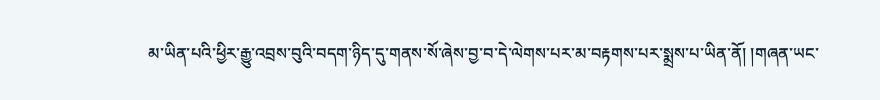མ་ཡིན་པའི་ཕྱིར་རྒྱུ་འབྲས་བུའི་བདག་ཉིད་དུ་གནས་སོ་ཞེས་བྱ་བ་དེ་ལེགས་པར་མ་བརྟགས་པར་སྨྲས་པ་ཡིན་ནོ། །གཞན་ཡང་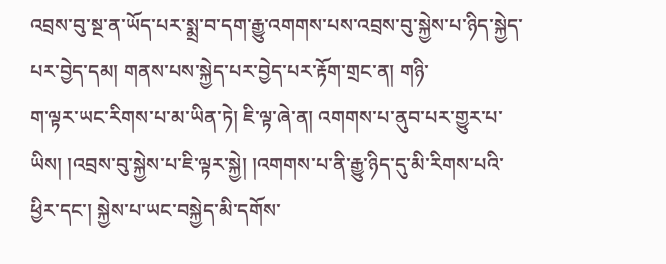འབྲས་བུ་སྔ་ན་ཡོད་པར་སྨྲ་བ་དག་རྒྱུ་འགགས་པས་འབྲས་བུ་སྐྱེས་པ་ཉིད་སྐྱེད་པར་བྱེད་དམ། གནས་པས་སྐྱེད་པར་བྱེད་པར་རྟོག་གྲང་ན། གཉི་
ག་ལྟར་ཡང་རིགས་པ་མ་ཡིན་ཏེ། ཇི་ལྟ་ཞེ་ན། འགགས་པ་ནུབ་པར་གྱུར་པ་ཡིས། །འབྲས་བུ་སྐྱེས་པ་ཇི་ལྟར་སྐྱེ། །འགགས་པ་ནི་རྒྱུ་ཉིད་དུ་མི་རིགས་པའི་ཕྱིར་དང་། སྐྱེས་པ་ཡང་བསྐྱེད་མི་དགོས་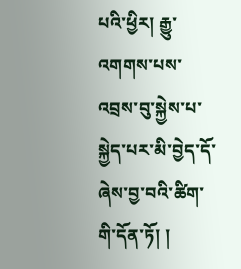པའི་ཕྱིར། རྒྱུ་འགགས་པས་འབྲས་བུ་སྐྱེས་པ་སྐྱེད་པར་མི་བྱེད་དོ་ཞེས་བྱ་བའི་ཚིག་གི་དོན་ཏོ། །